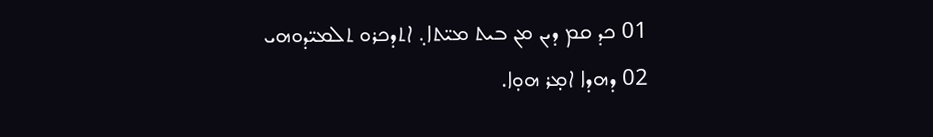01 ܟܕ ܩܡ ܕܝܢ ܡܢ ܒܝܬ ܡܝ̈ܬܐ܉ ܐܬܕܟܪܘ ܬܠܡܝ̈ܕܘܗܝ
02 ܕܗܕܐ ܐܡ̣ܪ ܗܘ̣ܐ.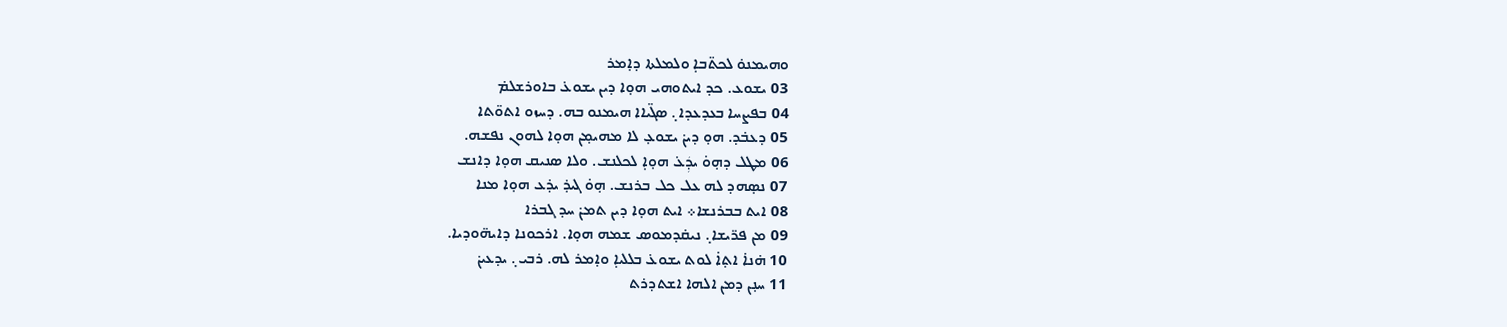ܘܗܝܡܢܘ̇ ܠܟܬ̈ܒܐ̣ ܘܠܡܠܬܐ ܕܐ̣ܡܪ
03 ܝܫܘܥ. ܟܕ ܐܝܬܘܗܝ ܗܘ̣ܐ ܕܝܢ ܝܫܘܥ̇ ܒܐܘܪܫܠܡ̇
04 ܒܦܨܚܐ ܒܥܕܥܕܐ܉ ܣܓ̈ܝܐܐ ܗܝܡܢܘ ܒܗ. ܕܚܙܘ ܐܬܘ̈ܬܐ
05 ܕܥܒ̇ܕ. ܗܘ̣ ܕܝܢ̇ ܝܫܘܥ̣ ܠܐ ܡܗܝܡ̣ܢ ܗܘ̣ܐ ܠܗܘܢ ܢܦܫܗ.
06 ܡܛܠ ܕܗ̣ܘ̇ ܝܕܲܥ̇ ܗܘ̣ܐ̣ ܠܟܠܢܫ. ܘܠܐ ܣܢܝܩ ܗܘ̣ܐ ܕܐܢܫ
07 ܢܣ̣ܗܕ ܠܗ ܥܠ ܟܠ ܒܪܢܫ. ܗ̣ܘ̇ ܓܝܪ̣ ܝܕ̇ܥ ܗܘ̣ܐ ܡܢܐ
08 ܐܝܬ ܒܒܪܢܫܐ܀ ܐܝܬ ܗܘ̣ܐ ܕܝܢ ܬܡܢ̇ ܚܕ ܓܒܪܐ
09 ܡܢ ܦܪ̈ܝܫܐ܉ ܢܝܩ̇ܕܡܘܣ ܫܡܗ ܗܘ̣ܐ. ܐܪܟܘܢܐ ܕܐܝܗ̈ܘܕܝܐ.
10 ܗ̇ܢܐ̇ ܐܬ̣ܐ̇ ܠܘܬ ܝܫܘܥ̇ ܒܠܠܝܐ̣ ܘܐ̣ܡܪ ܠܗ. ܪܒܝ܉ ܝܕܥܝܢ̇
11 ܚܢ̣ܢ ܕܡܢ ܐܠܗܐ ܐܫܬܕܪܬ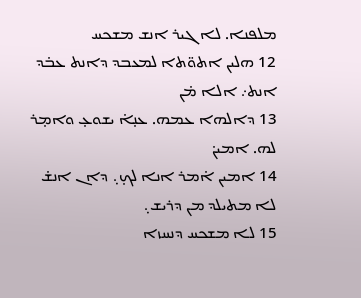ܡܠܦܢܐ. ܠܐ ܓܝܪ ܐܢܫ ܡܫܟܚ
12 ܗܠܝܢ ܐܬܘ̈ܬܐ ܠܡܥܒܕ ܕܐܢܬ ܥܒ̇ܕ ܐܢܬ܇ ܐܠܐ ܡ̇ܢ
13 ܕܐܠܗܐ ܥܡܗ. ܥܢ̣ܐ̇ ܝܫܘܥ̣ ܘܐܡ̣ܪ ܠܗ. ܐܡܝܢ̇
14 ܐܡܝܢ ܐ̇ܡܪ ܐܢܐ ܠܟ̣܉ ܕܐܢ ܐܢܫ̇ ܠܐ ܡܬܝܠܕ ܡܢ ܕܪܝܫ܉
15 ܠܐ ܡܫܟܚ ܕܢܚܙܐ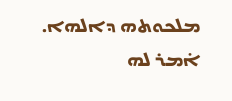ܡܠܟܘܬܗ ܕܐܠܗܐ. ܐ̇ܡܪ ܠܗ